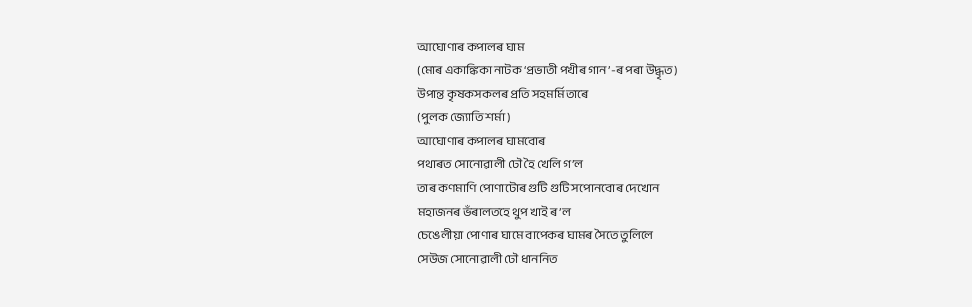আঘোণাৰ কপালৰ ঘাম
(মোৰ একাঙ্কিকা নাটক ‘প্ৰভাতী পখীৰ গান’-ৰ পৰা উদ্ধৃত)
উপান্ত কৃষকসকলৰ প্ৰতি সহমৰ্মিতাৰে
(পুলক জ্যোতি শৰ্মা)
আঘোণাৰ কপালৰ ঘামবোৰ
পথাৰত সোনোৱালী ঢৌ হৈ খেলি গ’ল
তাৰ কণমাণি পোণাটোৰ গুটি গুটি সপোনবোৰ দেখোন
মহাজনৰ ভঁৰালতহে থুপ খাই ৰ’ল
চেঙেলীয়া পোণাৰ ঘামে বাপেকৰ ঘামৰ সৈতে তুলিলে
সেউজ সোনোৱালী ঢৌ ধাননিত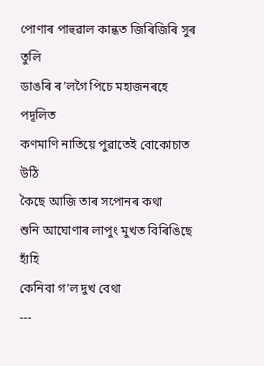পোণাৰ পাহুৱাল কান্ধত জিৰিজিৰি সুৰ তুলি
ডাঙৰি ৰ’লগৈ পিচে মহাজনৰহে পদূলিত
কণমাণি নাতিয়ে পুৱাতেই বোকোচাত উঠি
কৈছে আজি তাৰ সপোনৰ কথা
শুনি আঘোণাৰ লাপুং মুখত বিৰিঙিছে হাঁহি
কেনিবা গ’ল দুখ বেথা
---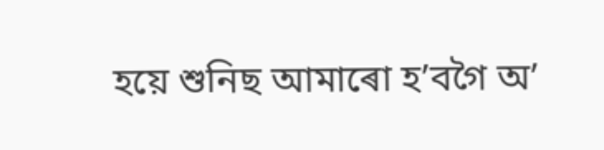হয়ে শুনিছ আমাৰো হ’বগৈ অ’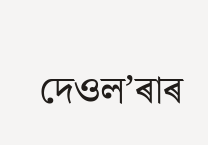দেওল’ৰাৰ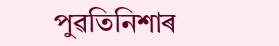পুৱতিনিশাৰ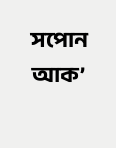সপোন আক’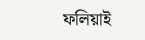ফলিয়াই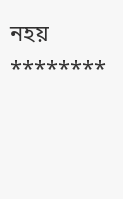নহয়
********